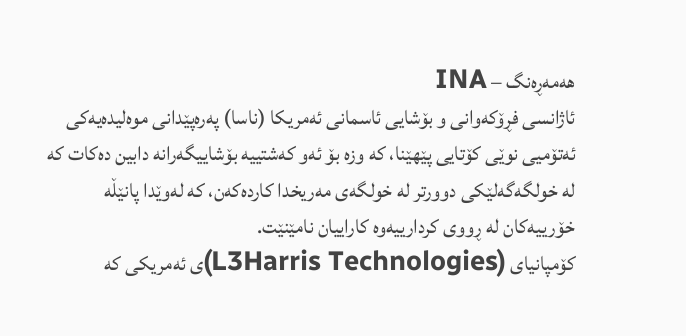هەمەڕەنگ – INA
ئاژانسی فڕۆکەوانی و بۆشایی ئاسمانی ئەمریکا (ناسا) پەرەپێدانی موەلیدەیەکی ئەتۆمیی نوێی کۆتایی پێهێنا، کە وزە بۆ ئەو کەشتییە بۆشاییگەرانە دابین دەکات کە لە خولگەگەلێکی دوورتر لە خولگەی مەریخدا کاردەکەن، کە لەوێدا پانێڵە خۆرییەکان لە ڕووی کردارییەوە کاراییان نامێنێت.
کۆمپانیای (L3Harris Technologies)ی ئەمریکی کە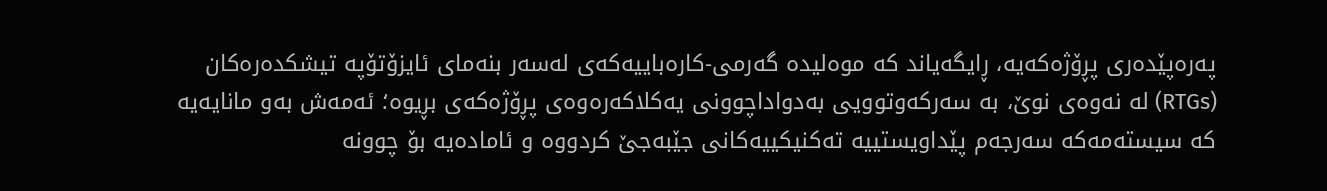پەرەپێدەری پڕۆژەکەیە، ڕایگەیاند کە موەلیدە گەرمی-کارەباییەکەی لەسەر بنەمای ئایزۆتۆپە تیشکدەرەکان (RTGs) لە نەوەی نوێ، بە سەرکەوتوویی بەدواداچوونی یەکلاکەرەوەی پڕۆژەکەی بڕیوە؛ ئەمەش بەو مانایەیە کە سیستەمەکە سەرجەم پێداویستییە تەکنیکییەکانی جێبەجێ کردووە و ئامادەیە بۆ چوونە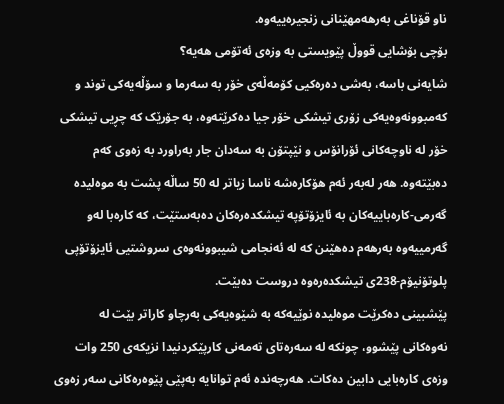ناو قۆناغی بەرهەمهێنانی زنجیرەییەوە.
بۆچی بۆشایی قووڵ پێویستی بە وزەی ئەتۆمی هەیە؟
شایەنی باسە، بەشی دەرەکیی کۆمەڵەی خۆر بە سەرما و سۆڵەیەکی توند و کەمبوونەوەیەکی زۆری تیشکی خۆر جیا دەکرێتەوە، بە جۆرێک کە چڕیی تیشکی خۆر لە ناوچەکانی ئۆرانۆس و نێپتۆن بە سەدان جار بەراورد بە زەوی کەم دەبێتەوە. هەر لەبەر ئەم هۆکارەشە ناسا زیاتر لە 50 ساڵە پشت بە موەلیدە گەرمی-کارەباییەکان بە ئایزۆتۆپە تیشکدەرەکان دەبەستێت، کە کارەبا لەو گەرمییەوە بەرهەم دەهێنن کە لە ئەنجامی شیبوونەوەی سروشتیی ئایزۆتۆپی پلوتۆنیۆم-238ی تیشکدەرەوە دروست دەبێت.
پێشبینی دەکرێت موەلیدە نوێیەکە بە شێوەیەکی بەرچاو کاراتر بێت لە نەوەکانی پێشوو، چونکە لە سەرەتای تەمەنی کارپێکردنیدا نزیکەی 250 وات وزەی کارەبایی دابین دەکات. هەرچەندە ئەم توانایە بەپێی پێوەرەکانی سەر زەوی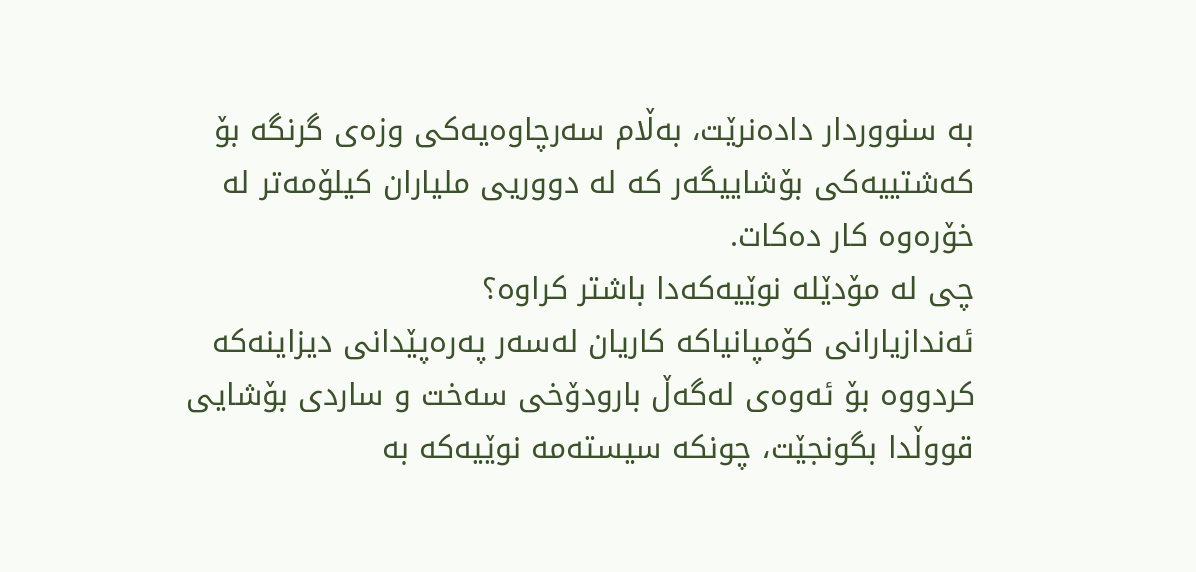بە سنووردار دادەنرێت، بەڵام سەرچاوەیەکی وزەی گرنگە بۆ کەشتییەکی بۆشاییگەر کە لە دووریی ملیاران کیلۆمەتر لە خۆرەوە کار دەکات.
چی لە مۆدێلە نوێیەکەدا باشتر کراوە؟
ئەندازیارانی کۆمپانیاکە کاریان لەسەر پەرەپێدانی دیزاینەکە کردووە بۆ ئەوەی لەگەڵ بارودۆخی سەخت و ساردی بۆشایی قووڵدا بگونجێت، چونکە سیستەمە نوێیەکە بە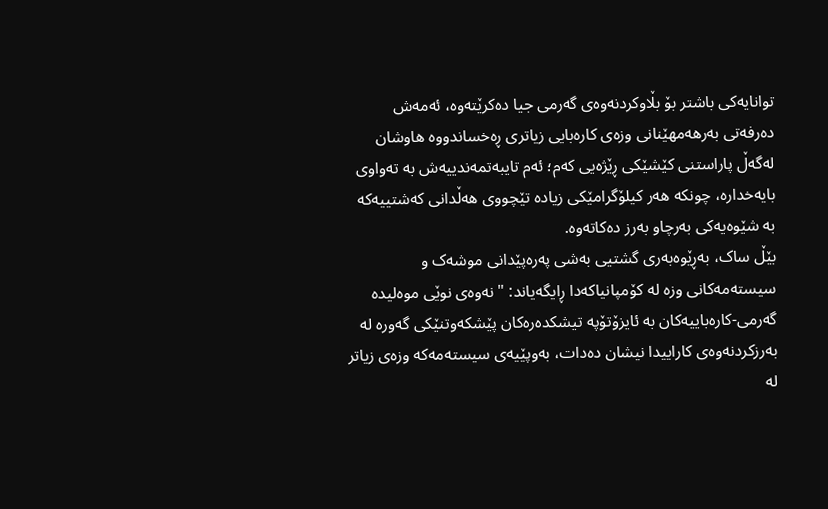توانایەکی باشتر بۆ بڵاوکردنەوەی گەرمی جیا دەکرێتەوە، ئەمەش دەرفەتی بەرهەمهێنانی وزەی کارەبایی زیاتری ڕەخساندووە هاوشان لەگەڵ پاراستنی کێشێکی ڕێژەیی کەم؛ ئەم تایبەتمەندییەش بە تەواوی بایەخدارە، چونکە هەر کیلۆگرامێکی زیادە تێچووی هەڵدانی کەشتییەکە بە شێوەیەکی بەرچاو بەرز دەکاتەوە.
بێڵ ساک، بەڕێوەبەری گشتیی بەشی پەرەپێدانی موشەک و سیستەمەکانی وزە لە کۆمپانیاکەدا ڕایگەیاند: "نەوەی نوێی موەلیدە گەرمی-کارەباییەکان بە ئایزۆتۆپە تیشکدەرەکان پێشکەوتنێکی گەورە لە بەرزکردنەوەی کاراییدا نیشان دەدات، بەوپێیەی سیستەمەکە وزەی زیاتر لە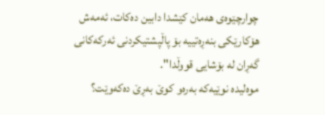چوارچێوەی هەمان کێشدا دابین دەکات، ئەمەش هۆکارێکی بنەڕەتییە بۆ پاڵپشتیکردنی ئەرکەکانی گەڕان لە بۆشایی قووڵدا".
موەلیدە نوێیەکە بەرەو کوێ بەڕێ دەکەوێت؟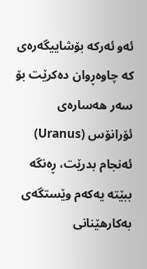ئەو ئەرکە بۆشاییگەرەی کە چاوەڕوان دەکرێت بۆ سەر هەسارەی ئۆرانۆس (Uranus) ئەنجام بدرێت، ڕەنگە ببێتە یەکەم وێستگەی بەکارهێنانی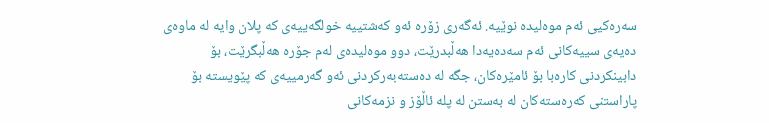سەرەکیی ئەم موەلیدە نوێیە. ئەگەری زۆرە ئەو کەشتییە خولگەییەی کە پلان وایە لە ماوەی دەیەی سییەکانی ئەم سەدەیەدا هەڵبدرێت، دوو موەلیدەی لەم جۆرە هەڵبگرێت، بۆ دابینکردنی کارەبا بۆ ئامێرەکان، جگە لە دەستەبەرکردنی ئەو گەرمییەی کە پێویستە بۆ پاراستنی کەرەستەکان لە بەستن لە پلە ئاڵۆز و نزمەکانی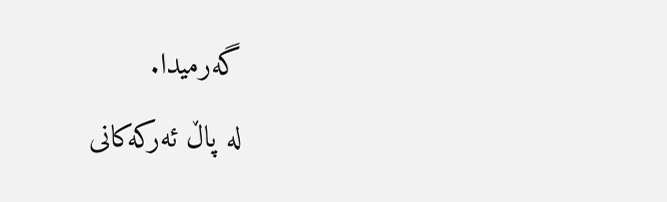گەرمیدا.
له پاڵ ئەرکەکانی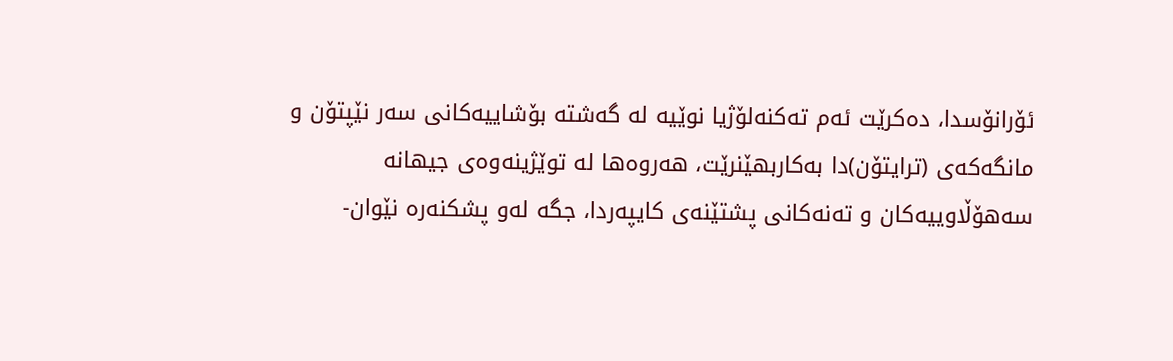ئۆرانۆسدا، دەکرێت ئەم تەکنەلۆژیا نوێیە لە گەشتە بۆشاییەکانی سەر نێپتۆن و مانگەکەی (ترایتۆن)دا بەکاربهێنرێت، هەروەها لە توێژینەوەی جیهانە سەهۆڵاوییەکان و تەنەکانی پشتێنەی کایپەردا، جگە لەو پشکنەرە نێوان-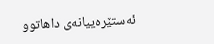ئەستێرەییانەی داهاتوو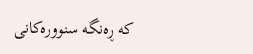کە ڕەنگە سنوورەکانی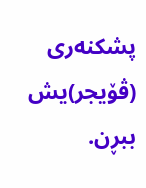پشکنەری (ڤۆیجر)یش ببڕن.